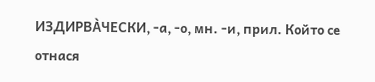ИЗДИРВА̀ЧЕСКИ, -а, -о, мн. -и, прил. Който се отнася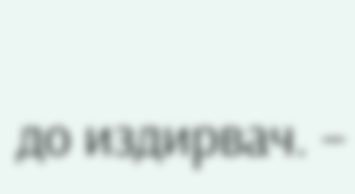до издирвач. –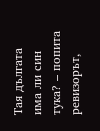Тая дългата има ли син тука? – попита ревизорът,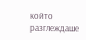който разглеждаше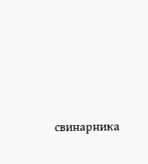свинарника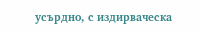усърдно, с издирваческа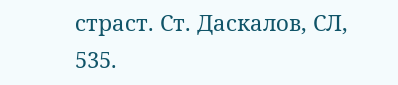страст. Ст. Даскалов, СЛ, 535.